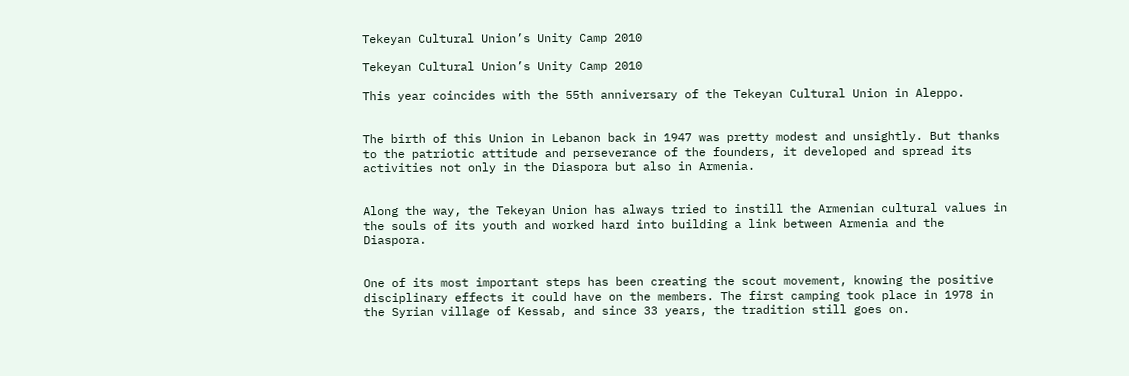Tekeyan Cultural Union’s Unity Camp 2010

Tekeyan Cultural Union’s Unity Camp 2010

This year coincides with the 55th anniversary of the Tekeyan Cultural Union in Aleppo.


The birth of this Union in Lebanon back in 1947 was pretty modest and unsightly. But thanks to the patriotic attitude and perseverance of the founders, it developed and spread its activities not only in the Diaspora but also in Armenia.


Along the way, the Tekeyan Union has always tried to instill the Armenian cultural values in the souls of its youth and worked hard into building a link between Armenia and the Diaspora.


One of its most important steps has been creating the scout movement, knowing the positive disciplinary effects it could have on the members. The first camping took place in 1978 in the Syrian village of Kessab, and since 33 years, the tradition still goes on.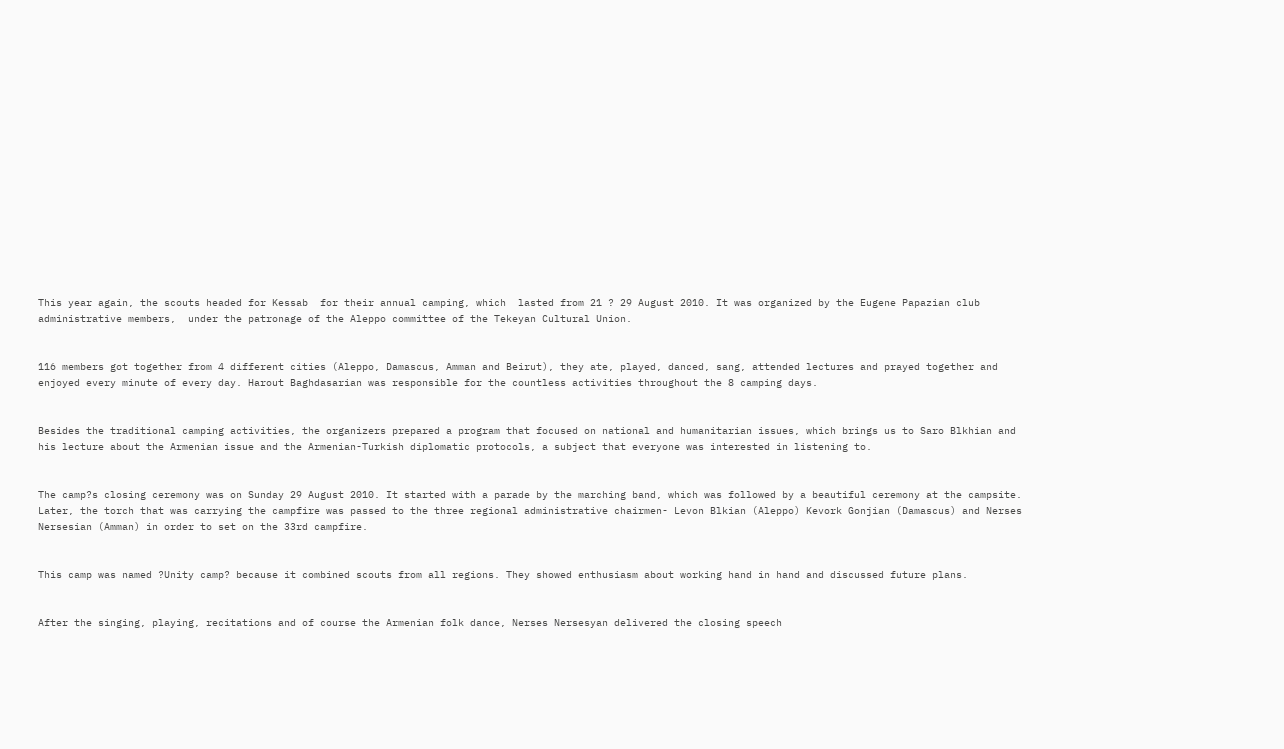This year again, the scouts headed for Kessab  for their annual camping, which  lasted from 21 ? 29 August 2010. It was organized by the Eugene Papazian club administrative members,  under the patronage of the Aleppo committee of the Tekeyan Cultural Union.


116 members got together from 4 different cities (Aleppo, Damascus, Amman and Beirut), they ate, played, danced, sang, attended lectures and prayed together and enjoyed every minute of every day. Harout Baghdasarian was responsible for the countless activities throughout the 8 camping days.


Besides the traditional camping activities, the organizers prepared a program that focused on national and humanitarian issues, which brings us to Saro Blkhian and his lecture about the Armenian issue and the Armenian-Turkish diplomatic protocols, a subject that everyone was interested in listening to.


The camp?s closing ceremony was on Sunday 29 August 2010. It started with a parade by the marching band, which was followed by a beautiful ceremony at the campsite. Later, the torch that was carrying the campfire was passed to the three regional administrative chairmen- Levon Blkian (Aleppo) Kevork Gonjian (Damascus) and Nerses Nersesian (Amman) in order to set on the 33rd campfire.


This camp was named ?Unity camp? because it combined scouts from all regions. They showed enthusiasm about working hand in hand and discussed future plans.


After the singing, playing, recitations and of course the Armenian folk dance, Nerses Nersesyan delivered the closing speech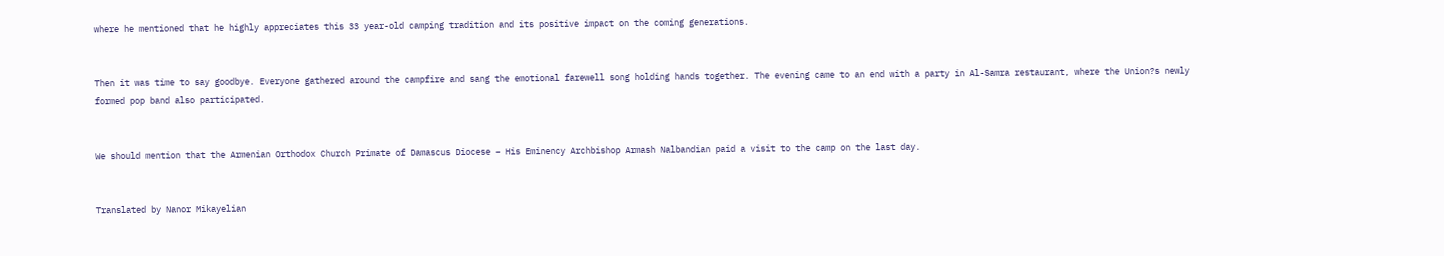where he mentioned that he highly appreciates this 33 year-old camping tradition and its positive impact on the coming generations.


Then it was time to say goodbye. Everyone gathered around the campfire and sang the emotional farewell song holding hands together. The evening came to an end with a party in Al-Samra restaurant, where the Union?s newly formed pop band also participated.


We should mention that the Armenian Orthodox Church Primate of Damascus Diocese – His Eminency Archbishop Armash Nalbandian paid a visit to the camp on the last day.


Translated by Nanor Mikayelian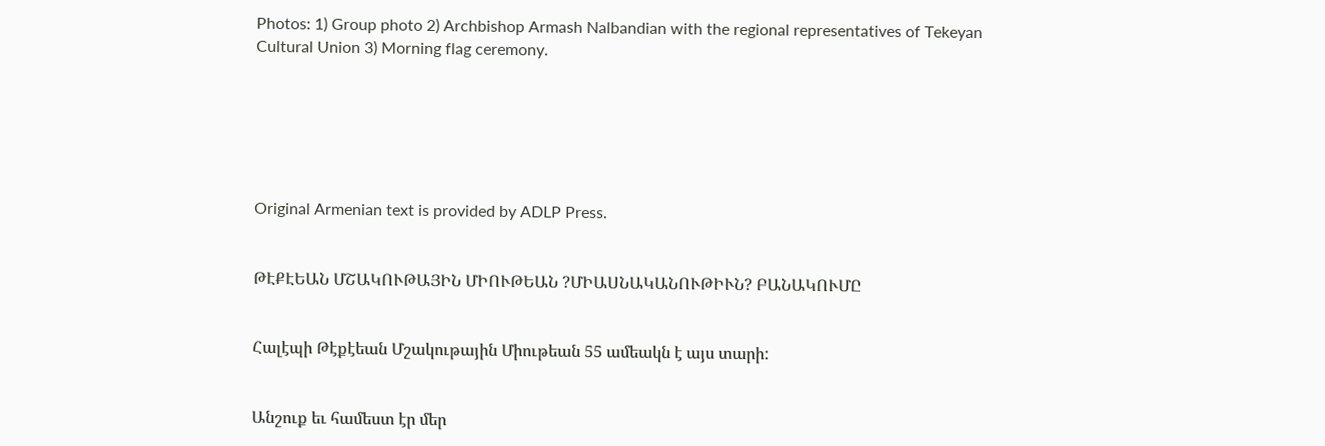Photos: 1) Group photo 2) Archbishop Armash Nalbandian with the regional representatives of Tekeyan Cultural Union 3) Morning flag ceremony.






Original Armenian text is provided by ADLP Press.


ԹԷՔԷԵԱՆ ՄՇԱԿՈՒԹԱՅԻՆ ՄԻՈՒԹԵԱՆ ?ՄԻԱՍՆԱԿԱՆՈՒԹԻՒՆ? ԲԱՆԱԿՈՒՄԸ


Հալէպի Թէքէեան Մշակութային Միութեան 55 ամեակն է այս տարի:


Անշուք եւ համեստ էր մեր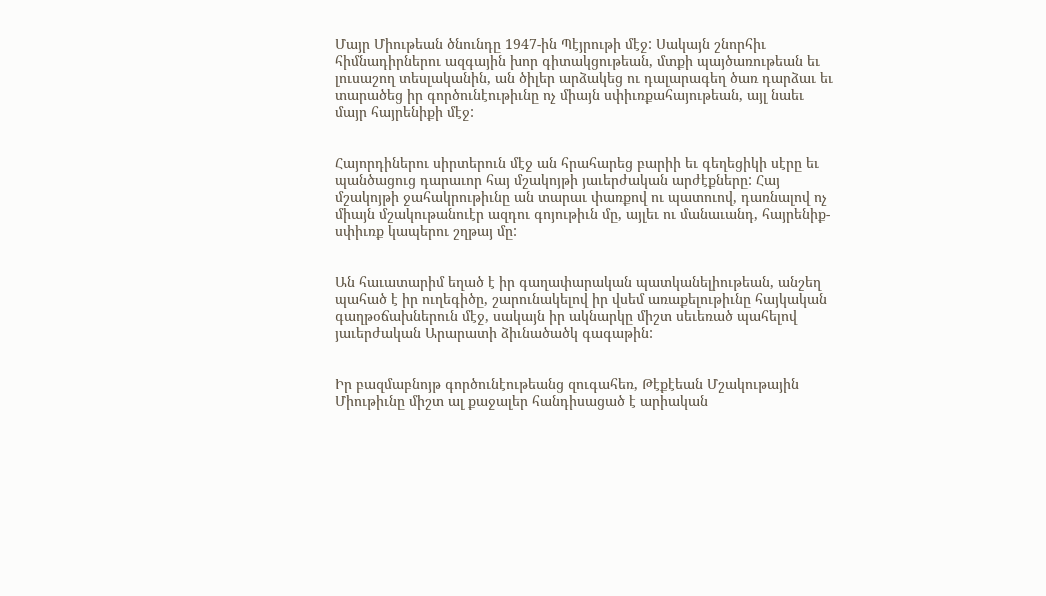Մայր Միութեան ծնունդը 1947-ին Պէյրութի մէջ: Սակայն շնորհիւ հիմնադիրներու ազգային խոր գիտակցութեան, մտքի պայծառութեան եւ լուսաշող տեսլականին, ան ծիլեր արձակեց ու դալարագեղ ծառ դարձաւ եւ տարածեց իր գործունէութիւնը ոչ միայն սփիւռքահայութեան, այլ նաեւ մայր հայրենիքի մէջ:


Հայորդիներու սիրտերուն մէջ ան հրահարեց բարիի եւ գեղեցիկի սէրը եւ պանծացուց դարաւոր հայ մշակոյթի յաւերժական արժէքները: Հայ մշակոյթի ջահակրութիւնը ան տարաւ փառքով ու պատուով, դառնալով ոչ միայն մշակութանուէր ազդու գոյութիւն մը, այլեւ ու մանաւանդ, հայրենիք-սփիւռք կապերու շղթայ մը:


Ան հաւատարիմ եղած է իր գաղափարական պատկանելիութեան, անշեղ պահած է իր ուղեգիծը, շարունակելով իր վսեմ առաքելութիւնը հայկական գաղթօճախներուն մէջ, սակայն իր ակնարկը միշտ սեւեռած պահելով յաւերժական Արարատի ձիւնածածկ գագաթին:


Իր բազմաբնոյթ գործունէութեանց զուգահեռ, Թէքէեան Մշակութային Միութիւնը միշտ ալ քաջալեր հանդիսացած է արիական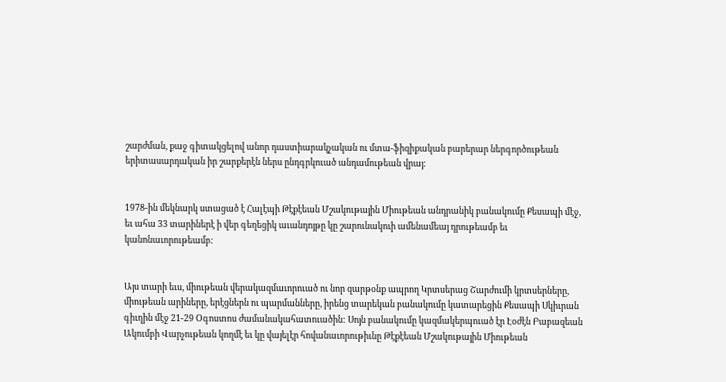շարժման, քաջ գիտակցելով անոր դաստիարակչական ու մտա-ֆիզիքական բարերար ներգործութեան երիտասարդական իր շարքերէն ներս ընդգրկուած անդամութեան վրայ:


1978-ին մեկնարկ ստացած է Հալէպի Թէքէեան Մշակութային Միութեան անդրանիկ բանակումը Քեսապի մէջ, եւ ահա 33 տարիներէ ի վեր գեղեցիկ աւանդոյթը կը շարունակուի ամենամեայ դրութեամբ եւ կանոնաւորութեամբ:


Այս տարի եւս, միութեան վերակազմաւորուած ու նոր զարթօնք ապրող Կրտսերաց Շարժումի կրտսերները, միութեան արիները, երէցներն ու պարմանները, իրենց տարեկան բանակումը կատարեցին Քեսապի Սկիւրան գիւղին մէջ 21-29 Օգոստոս ժամանակահատուածին: Սոյն բանակումը կազմակերպուած էր Էօժէն Բաբազեան Ակումբի Վարչութեան կողմէ եւ կը վայելէր հովանաւորութիւնը Թէքէեան Մշակութային Միութեան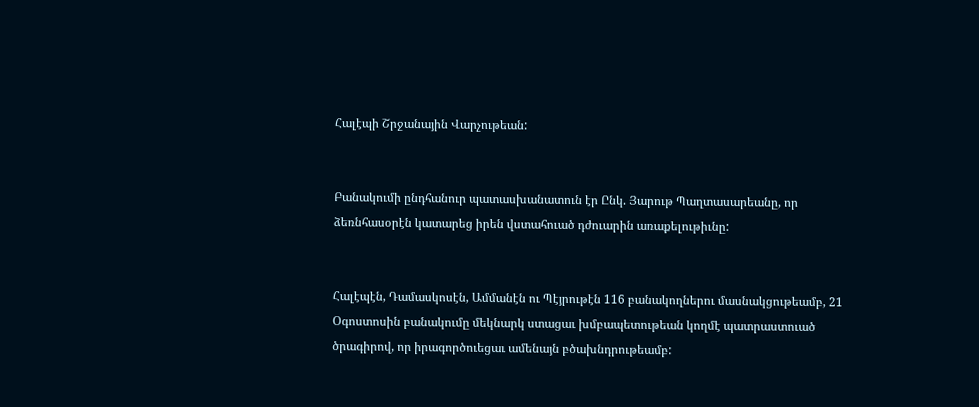Հալէպի Շրջանային Վարչութեան:


Բանակումի ընդհանուր պատասխանատուն էր Ընկ. Յարութ Պաղտասարեանը, որ ձեռնհասօրէն կատարեց իրեն վստահուած դժուարին առաքելութիւնը:


Հալէպէն, Դամասկոսէն, Ամմանէն ու Պէյրութէն 116 բանակողներու մասնակցութեամբ, 21 Օգոստոսին բանակումը մեկնարկ ստացաւ խմբապետութեան կողմէ պատրաստուած ծրագիրով, որ իրագործուեցաւ ամենայն բծախնդրութեամբ: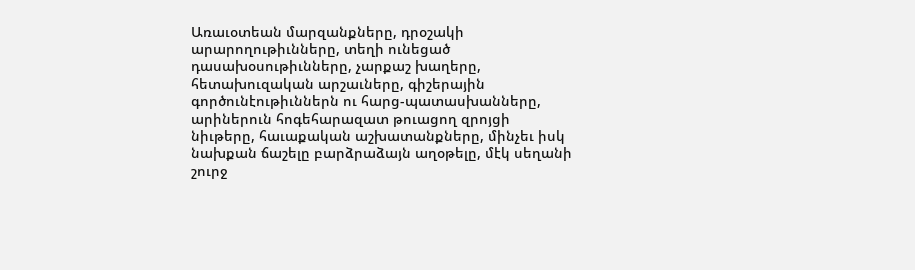Առաւօտեան մարզանքները, դրօշակի արարողութիւնները, տեղի ունեցած դասախօսութիւնները, չարքաշ խաղերը, հետախուզական արշաւները, գիշերային գործունէութիւններն ու հարց-պատասխանները, արիներուն հոգեհարազատ թուացող զրոյցի նիւթերը, հաւաքական աշխատանքները, մինչեւ իսկ նախքան ճաշելը բարձրաձայն աղօթելը, մէկ սեղանի շուրջ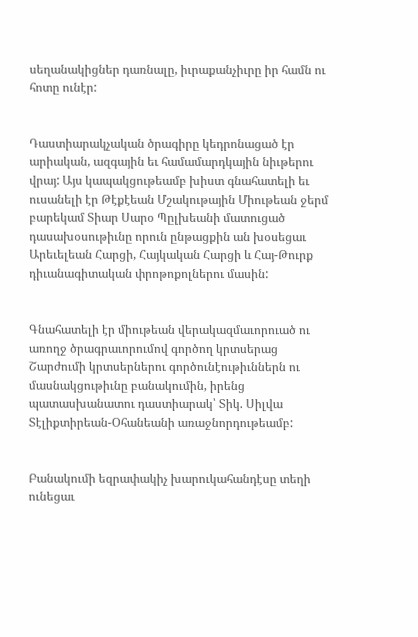սեղանակիցներ դառնալը, իւրաքանչիւրը իր համն ու հոտը ունէր:


Դաստիարակչական ծրագիրը կեդրոնացած էր արիական, ազգային եւ համամարդկային նիւթերու վրայ: Այս կապակցութեամբ խիստ գնահատելի եւ ուսանելի էր Թէքէեան Մշակութային Միութեան ջերմ բարեկամ Տիար Սարօ Պըլխեանի մատուցած դասախօսութիւնը որուն ընթացքին ան խօսեցաւ Արեւելեան Հարցի, Հայկական Հարցի և Հայ-Թուրք դիւանագիտական փրոթոքոլներու մասին:


Գնահատելի էր միութեան վերակազմաւորուած ու առողջ ծրագրաւորումով գործող կրտսերաց Շարժումի կրտսերներու գործունէութիւններն ու մասնակցութիւնը բանակումին, իրենց պատասխանատու դաստիարակ՝ Տիկ. Սիլվա Տէլիքտիրեան-Օհանեանի առաջնորդութեամբ:


Բանակումի եզրափակիչ խարուկահանդէսը տեղի ունեցաւ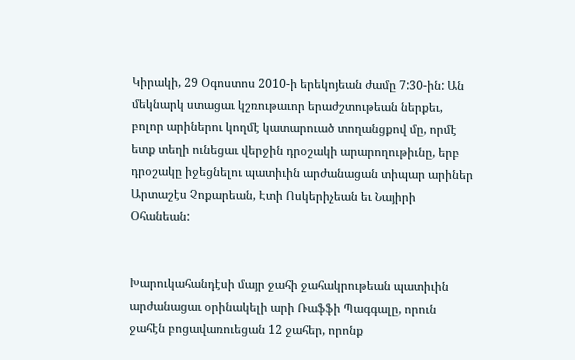Կիրակի, 29 Օգոստոս 2010-ի երեկոյեան ժամը 7:30-ին: Ան մեկնարկ ստացաւ կշռութաւոր երաժշտութեան ներքեւ, բոլոր արիներու կողմէ կատարուած տողանցքով մը, որմէ ետք տեղի ունեցաւ վերջին դրօշակի արարողութիւնը, երբ դրօշակը իջեցնելու պատիւին արժանացան տիպար արիներ Արտաշէս Չոքարեան, Էտի Ոսկերիչեան եւ Նայիրի Օհանեան:


Խարուկահանդէսի մայր ջահի ջահակրութեան պատիւին արժանացաւ օրինակելի արի Ռաֆֆի Պագգալը, որուն ջահէն բոցավառուեցան 12 ջահեր, որոնք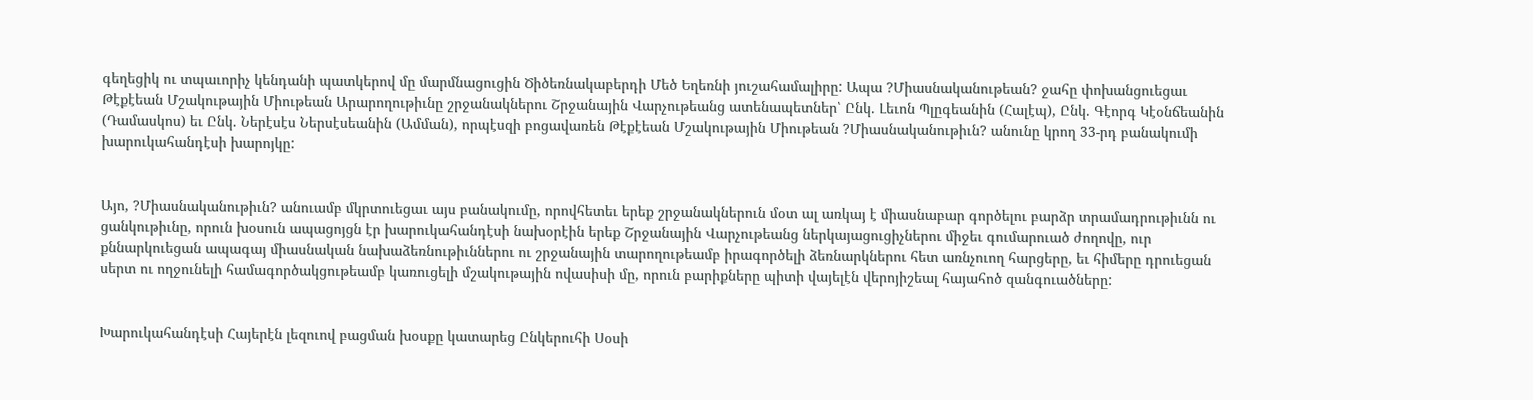գեղեցիկ ու տպաւորիչ կենդանի պատկերով մը մարմնացուցին Ծիծեռնակաբերդի Մեծ Եղեռնի յուշահամալիրը: Ապա ?Միասնականութեան? ջահը փոխանցուեցաւ Թէքէեան Մշակութային Միութեան Արարողութիւնը շրջանակներու Շրջանային Վարչութեանց ատենապետներ՝ Ընկ. Լեւոն Պլըգեանին (Հալէպ), Ընկ. Գէորգ Կէօնճեանին (Դամասկոս) եւ Ընկ. Ներէսէս Ներսէսեանին (Ամման), որպէսզի բոցավառեն Թէքէեան Մշակութային Միութեան ?Միասնականութիւն? անունը կրող 33-րդ բանակումի խարուկահանդէսի խարոյկը:


Այո, ?Միասնականութիւն? անուամբ մկրտուեցաւ այս բանակումը, որովհետեւ երեք շրջանակներուն մօտ ալ առկայ է միասնաբար գործելու բարձր տրամադրութիւնն ու ցանկութիւնը, որուն խօսուն ապացոյցն էր խարուկահանդէսի նախօրէին երեք Շրջանային Վարչութեանց ներկայացուցիչներու միջեւ գումարուած ժողովը, ուր քննարկուեցան ապագայ միասնական նախաձեռնութիւններու ու շրջանային տարողութեամբ իրագործելի ձեռնարկներու հետ առնչուող հարցերը, եւ հիմերը դրուեցան սերտ ու ողջունելի համագործակցութեամբ կառուցելի մշակութային ովասիսի մը, որուն բարիքները պիտի վայելէն վերոյիշեալ հայահոծ զանգուածները:


Խարուկահանդէսի Հայերէն լեզուով բացման խօսքը կատարեց Ընկերուհի Սօսի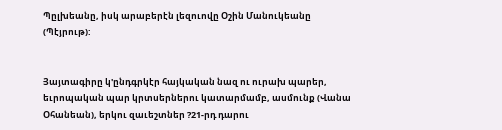Պըլխեանը, իսկ արաբերէն լեզուովը Օշին Մանուկեանը (Պէյրութ):


Յայտագիրը կ'ընդգրկէր հայկական նազ ու ուրախ պարեր, եւրոպական պար կրտսերներու կատարմամբ, ասմունք (Վանա Օհանեան), երկու զաւեշտներ ?21-րդ դարու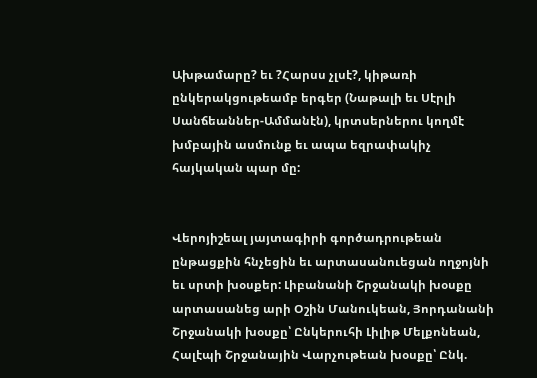Ախթամարը? եւ ?Հարսս չլսէ?, կիթառի ընկերակցութեամբ երգեր (Նաթալի եւ Սէրլի Սանճեաններ-Ամմանէն), կրտսերներու կողմէ խմբային ասմունք եւ ապա եզրափակիչ հայկական պար մը:


Վերոյիշեալ յայտագիրի գործադրութեան ընթացքին հնչեցին եւ արտասանուեցան ողջոյնի եւ սրտի խօսքեր: Լիբանանի Շրջանակի խօսքը արտասանեց արի Օշին Մանուկեան, Յորդանանի Շրջանակի խօսքը՝ Ընկերուհի Լիլիթ Մելքոնեան, Հալէպի Շրջանային Վարչութեան խօսքը՝ Ընկ.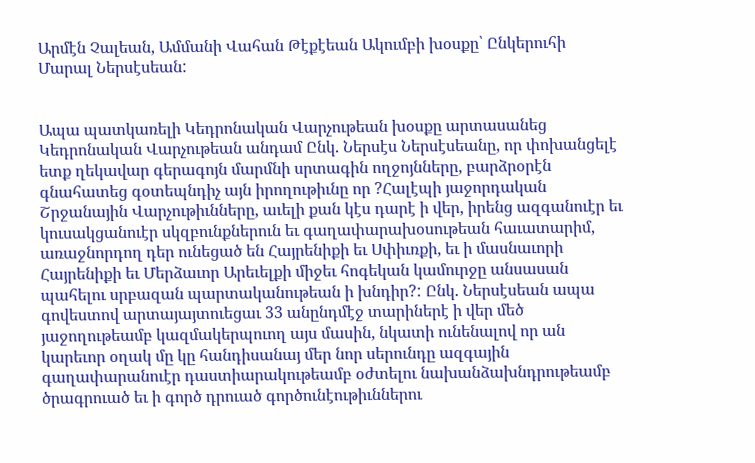Արմէն Չալեան, Ամմանի Վահան Թէքէեան Ակումբի խօսքը՝ Ընկերուհի Մարալ Ներսէսեան:


Ապա պատկառելի Կեդրոնական Վարչութեան խօսքը արտասանեց Կեդրոնական Վարչութեան անդամ Ընկ. Ներսէս Ներսէսեանը, որ փոխանցելէ ետք ղեկավար գերագոյն մարմնի սրտագին ողջոյնները, բարձրօրէն գնահատեց գօտեպնդիչ այն իրողութիւնը որ ?Հալէպի յաջորդական Շրջանային Վարչութիւնները, աւելի քան կէս դարէ ի վեր, իրենց ազգանուէր եւ կուսակցանուէր սկզբունքներուն եւ գաղափարախօսութեան հաւատարիմ, առաջնորդող դեր ունեցած են Հայրենիքի եւ Սփիւռքի, եւ ի մասնաւորի Հայրենիքի եւ Մերձաւոր Արեւելքի միջեւ հոգեկան կամուրջը անսասան պահելու սրբազան պարտականութեան ի խնդիր?: Ընկ. Ներսէսեան ապա գովեստով արտայայտուեցաւ 33 անընդմէջ տարիներէ ի վեր մեծ յաջողութեամբ կազմակերպուող այս մասին, նկատի ունենալով որ ան կարեւոր օղակ մը կը հանդիսանայ մեր նոր սերունդը ազգային գաղափարանուէր դաստիարակութեամբ օժտելու նախանձախնդրութեամբ ծրագրուած եւ ի գործ դրուած գործունէութիւններու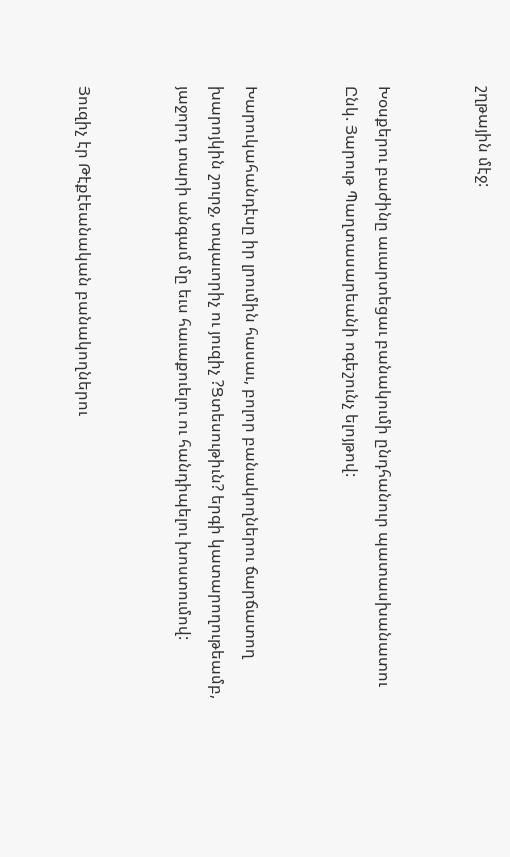շղթային մէջ:


Խօսքերու բաժինը աւարտեցաւ բանակումի ընդհանուր պատասխանատու Ընկ. Յարութ Պաղտասարեանի ոգեշունչ ելոյթով:


Խարուկահանդէսը իր լրումին հասաւ, բոլոր բանակողներու ճարճատող խարոյկին շուրջ, տպաւորիչ ու յուզիչ ?Ցտեսութիւն? երգի կատարողութեամբ, յաջորդ տարի անգամ մը եւս հաւաքուելու ու հանդիպելու խոստումով:


Յուզիչ էր Թէքէեանական բանակողներու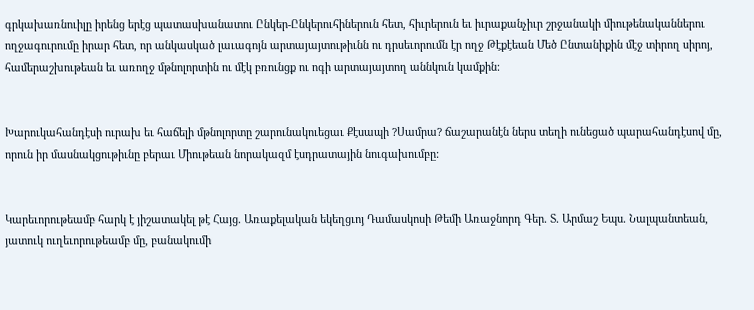գրկախառնուիլը իրենց երէց պատասխանատու Ընկեր-Ընկերուհիներուն հետ, հիւրերուն եւ իւրաքանչիւր շրջանակի միութենականներու ողջագուրումը իրար հետ, որ անկասկած լաւագոյն արտայայտութիւնն ու դրսեւորումն էր ողջ Թէքէեան Մեծ Ընտանիքին մէջ տիրող սիրոյ, համերաշխութեան եւ առողջ մթնոլորտին ու մէկ բռունցք ու ոգի արտայայտող աննկուն կամքին:


Խարուկահանդէսի ուրախ եւ հաճելի մթնոլորտը շարունակուեցաւ Քէսապի ?Սամրա? ճաշարանէն ներս տեղի ունեցած պարահանդէսով մը, որուն իր մասնակցութիւնը բերաւ Միութեան նորակազմ էսդրատային նուգախումբը:


Կարեւորութեամբ հարկ է յիշատակել թէ Հայց. Առաքելական եկեղցւոյ Դամասկոսի Թեմի Առաջնորդ Գեր. Տ. Արմաշ Եպս. Նալպանտեան, յատուկ ուղեւորութեամբ մը, բանակումի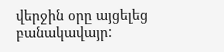վերջին օրը այցելեց բանակավայր: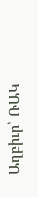Աղբիւր՝ ՌԱԿ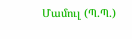Մամուլ (Պ.Պ.)